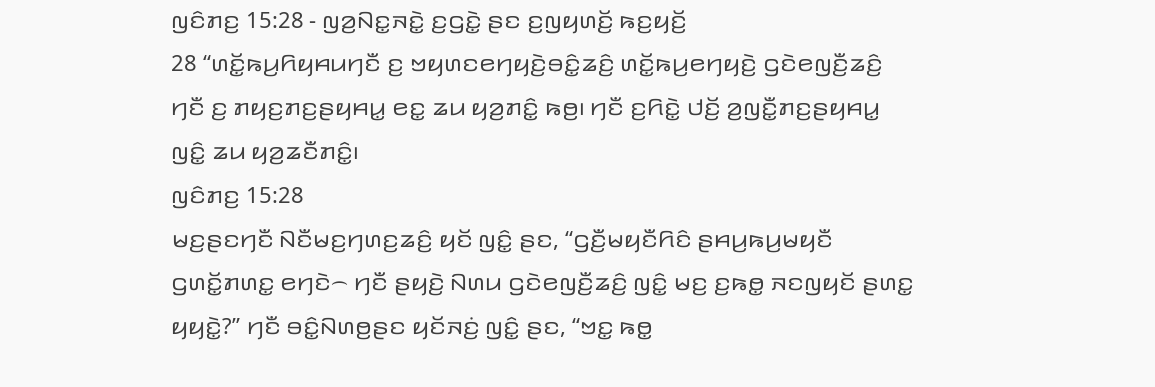ꤜꤢꤨꤊꤢ꤬ 15:28 - ꤜꤤ꤬ꤡꤢ꤭ꤏꤢꤧ꤭ ꤢ꤬ꤞꤢꤧ꤭ ꤔꤢ ꤢ꤬ꤜꤟꤛꤢꤩ꤬ ꤒꤢ꤬ꤟꤢꤩ꤬
28 “ꤛꤢꤩ꤭ꤒꤣ꤬ꤖꤟꤌꤣꤚꤢꤪ ꤢ꤬ ꤠꤟꤛꤢꤕꤚꤟꤢꤧ꤬ꤋꤢꤨ꤭ꤘꤢꤨ꤬ ꤛꤢꤩ꤭ꤒꤣ꤬ꤕꤚꤟꤢꤧ꤬ ꤞꤢꤧꤕꤜꤢꤪ꤬ꤘꤢꤨ꤬ ꤚꤢꤪ ꤢ꤬ ꤊꤟꤢ꤬ꤊꤢ꤬ꤔꤟꤌꤣ꤭ ꤕꤢ꤭ ꤘꤣ ꤟꤤ꤬ꤊꤢꤨ꤭ ꤒꤥ꤬꤯ ꤚꤢꤪ ꤢ꤬ꤖꤢꤧ꤭ ꤓꤢꤩ꤬ ꤤ꤬ꤜꤢꤪ꤭ꤊꤢ꤬ꤔꤟꤌꤣ꤭ ꤜꤢꤨ꤭ ꤘꤣ ꤟꤤ꤬ꤘꤢꤪꤊꤢꤨ꤭꤯
ꤜꤢꤨꤊꤢ꤬ 15:28
ꤗꤢ꤬ꤔꤢꤚꤢꤪ ꤡꤢꤪꤗꤢ꤬ꤚꤛꤢ꤬ꤘꤢꤨ꤬ ꤟꤢꤩ ꤜꤢꤨ꤭ ꤔꤢ, “ꤞꤢꤪ꤬ꤗꤟꤢꤪꤖꤢꤨ ꤔꤌꤣ꤬ꤒꤣ꤬ꤗꤟꤢꤪ ꤞꤛꤢꤩ꤭ꤊꤛꤢ꤭ ꤕꤚꤢꤧ꤮ ꤚꤢꤪ ꤔꤟꤢꤧ꤬ ꤡꤛꤣ ꤞꤢꤧꤕꤜꤢꤪ꤬ꤘꤢꤨ꤬ ꤜꤢꤨ꤭ ꤗꤢ꤬ ꤢ꤬ꤒꤥ꤭ ꤏꤢꤜꤟꤢꤩ ꤔꤛꤢ꤭ ꤟꤟꤢꤧ꤭?” ꤚꤢꤪ ꤋꤢꤨ꤭ꤡꤛꤥ꤬ꤔꤢ ꤟꤢꤩꤏꤢꤦ꤬ ꤜꤢꤨ꤭ ꤔꤢ, “ꤠꤢ꤭ ꤒꤥ꤭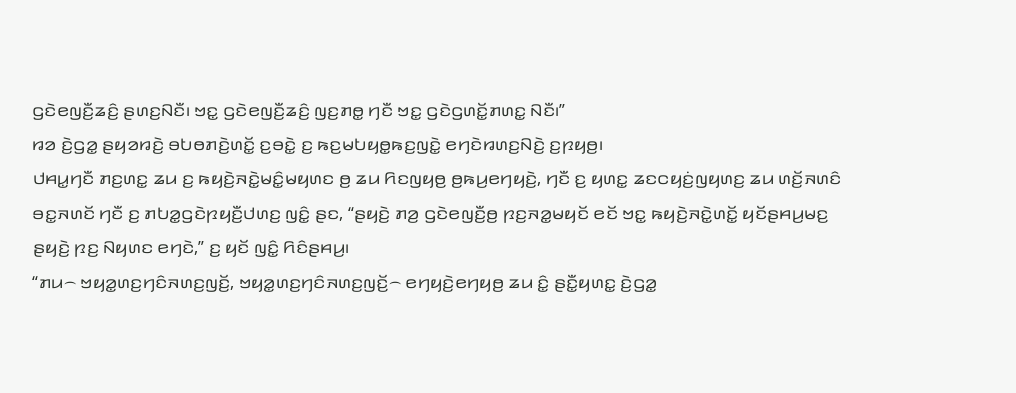ꤞꤢꤧꤕꤜꤢꤪ꤬ꤘꤢꤨ꤬ ꤔꤛꤢ꤬ꤡꤢꤪ꤯ ꤠꤢ꤭ ꤞꤢꤧꤕꤜꤢꤪ꤬ꤘꤢꤨ꤬ ꤜꤢ꤬ꤊꤥ꤭ ꤚꤢꤪ ꤠꤢ꤭ ꤞꤢꤧꤞꤛꤢꤩ꤭ꤊꤛꤢ꤭ ꤡꤢꤪ꤯”
ꤙꤤ ꤢꤧ꤬ꤞꤤ꤭ ꤔꤟꤤꤙꤢꤧ꤬ ꤋꤝꤥꤊꤢꤧ꤬ꤛꤢꤩ꤭ ꤢ꤬ꤋꤢꤧ꤭ ꤢ꤬ ꤒꤢ꤬ꤗꤝꤟꤥ꤭ꤒꤢ꤬ꤜꤢꤧ꤭ ꤕꤚꤢꤧꤙꤛꤢ꤬ꤡꤢꤧ꤬ ꤢ꤬ꤐꤟꤥ꤬꤯
ꤓꤌꤣ꤭ꤚꤢꤪ ꤊꤢ꤬ꤛꤢ꤭ ꤘꤣ ꤢ꤬ ꤒꤟꤢꤧ꤬ꤏꤢꤧ꤭ꤗꤢꤨ꤭ꤗꤟꤛꤢ ꤥ꤬ ꤘꤣ ꤖꤢꤜꤟꤥ꤬ ꤥ꤬ꤒꤣ꤬ꤕꤚꤟꤢꤧ꤬, ꤚꤢꤪ ꤢ꤬ ꤟꤛꤢ꤭ ꤘꤢꤍꤟꤢꤦ꤬ꤜꤟꤛꤢ꤬ ꤘꤣ ꤛꤢꤩ꤬ꤏꤛꤢꤨ ꤋꤢ꤭ꤏꤛꤢꤩ ꤚꤢꤪ ꤢ꤬ ꤊꤝꤤ꤭ꤞꤢꤧꤐꤟꤢꤪ꤬ꤓꤛꤢ꤬ ꤜꤢꤨ꤭ ꤔꤢ, “ꤔꤟꤢꤧ꤬ ꤊꤤ꤬ ꤞꤢꤧꤕꤜꤢꤪ꤬ꤥ꤬ ꤐꤢ꤬ꤏꤤ꤭ꤗꤟꤢꤩ ꤕꤢꤩ ꤠꤢ꤭ ꤒꤟꤢꤧ꤬ꤏꤢꤧ꤭ꤛꤢꤩ꤭ ꤟꤢꤩꤔꤌꤣ꤬ꤗꤢ꤬ ꤔꤟꤢꤧ꤬ ꤐꤢ꤬ ꤡꤟꤛꤢ ꤕꤚꤢꤧ,” ꤢ꤬ ꤟꤢꤩ ꤜꤢꤨ꤭ ꤖꤢꤨꤔꤌꤣ꤬꤯
“ꤊꤣ꤮ ꤠꤟꤤ꤭ꤛꤢ꤬ꤚꤢꤨꤏꤛꤢ꤬ꤜꤢꤩ꤬, ꤠꤟꤤ꤭ꤛꤢ꤬ꤚꤢꤨꤏꤛꤢ꤬ꤜꤢꤩ꤬꤮ ꤕꤚꤟꤢꤧ꤬ꤕꤚꤟꤥ꤬ ꤘꤣ ꤢꤨ꤭ ꤔꤢꤪ꤭ꤟꤛꤢ꤭ ꤢꤧ꤬ꤞꤤ꤭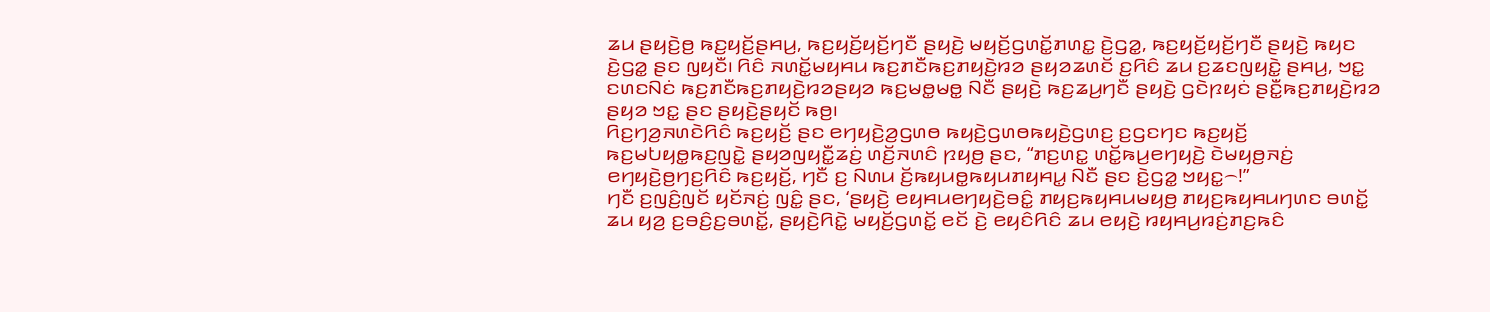ꤘꤣ ꤔꤟꤢꤧ꤬ꤥ꤬ ꤒꤢ꤬ꤟꤢꤩ꤬ꤔꤌꤣ꤬, ꤒꤢ꤬ꤟꤢꤩ꤬ꤟꤢꤩ꤬ꤚꤢꤪ ꤔꤟꤢꤧ꤬ ꤗꤟꤢꤩ꤬ꤞꤛꤢꤩ꤭ꤊꤛꤢ꤭ ꤢꤧ꤬ꤞꤤ꤭, ꤒꤢ꤬ꤟꤢꤩ꤬ꤟꤢꤩ꤬ꤚꤢꤪ ꤔꤟꤢꤧ꤬ ꤒꤟꤢ ꤢꤧ꤬ꤞꤤ꤭ ꤔꤢ ꤜꤟꤢꤪ꤯ ꤖꤢꤨ ꤏꤛꤢꤩ꤭ꤗꤟꤌꤣ ꤒꤢ꤬ꤊꤢꤪꤒꤢ꤬ꤊꤟꤢꤧ꤬ꤙꤤ ꤔꤟꤤꤘꤛꤢꤩ ꤢ꤬ꤖꤢꤨ ꤘꤣ ꤢ꤬ꤘꤢꤜꤟꤢꤧ꤭ ꤔꤌꤣ꤬, ꤠꤢ꤭ ꤢꤛꤢꤡꤢꤦ ꤒꤢ꤬ꤊꤢꤪꤒꤢ꤬ꤊꤟꤢꤧ꤬ꤙꤤꤔꤟꤤ ꤒꤢ꤬ꤗꤥ꤭ꤗꤥ꤭ ꤡꤢꤪ ꤔꤟꤢꤧ꤬ ꤒꤢ꤬ꤘꤣ꤬ꤚꤢꤪ ꤔꤟꤢꤧ꤬ ꤞꤢꤧꤐꤟꤢꤦ ꤔꤢꤪ꤭ꤒꤢ꤬ꤊꤟꤢꤧ꤬ꤙꤤ ꤔꤟꤤ ꤠꤢ꤭ ꤔꤢ ꤔꤟꤢꤧ꤬ꤔꤟꤢꤩ ꤒꤥ꤬꤯
ꤖꤢ꤬ꤚꤤ꤬ꤏꤛꤢꤧꤖꤢꤨ ꤒꤢ꤬ꤟꤢꤩ꤬ ꤔꤢ ꤕꤚꤟꤢꤧ꤬ꤤ꤬ꤞꤛꤥ ꤒꤟꤢꤧ꤬ꤞꤛꤥꤒꤟꤢꤧ꤬ꤞꤛꤢ꤬ ꤢ꤬ꤞꤢꤚꤢ ꤒꤢ꤬ꤟꤢꤩ꤬ ꤒꤢ꤬ꤗꤝꤟꤥ꤭ꤒꤢ꤬ꤜꤢꤧ꤭ ꤔꤟꤤꤜꤟꤢꤪ꤭ꤘꤢꤦ꤬ ꤛꤢꤩ꤬ꤏꤛꤢꤨ ꤐꤟꤥ꤬ ꤔꤢ, “ꤊꤢ꤬ꤛꤢ꤭ ꤛꤢꤩ꤭ꤒꤣ꤬ꤕꤚꤟꤢꤧ꤬ ꤢꤧꤗꤟꤥ꤬ꤏꤢꤦ꤬ ꤕꤚꤟꤢꤧ꤬ꤥ꤬ꤚꤢ꤬ꤖꤢꤨ ꤒꤢ꤬ꤟꤢꤩ꤬, ꤚꤢꤪ ꤢ꤬ ꤡꤛꤣ ꤢꤩ꤬ꤒꤟꤣꤥ꤭ꤒꤟꤣꤊꤟꤌꤣ꤭ ꤡꤢꤪ ꤔꤢ ꤢꤧ꤬ꤞꤤ꤭ ꤠꤟꤢ꤭꤮!”
ꤚꤢꤪ ꤢ꤬ꤜꤢꤨ꤬ꤜꤢꤩ ꤟꤢꤩꤏꤢꤦ꤬ ꤜꤢꤨ꤭ ꤔꤢ, ‘ꤔꤟꤢꤧ꤬ ꤕꤟꤌꤣꤕꤚꤟꤢꤧ꤬ꤋꤢꤨ꤭ ꤊꤟꤢ꤬ꤒꤟꤌꤣꤗꤟꤥ꤬ ꤊꤟꤢ꤬ꤒꤟꤌꤣꤚꤛꤢ ꤋꤛꤢꤩ꤭ ꤘꤣ ꤟꤤ꤬ ꤢ꤬ꤋꤢꤨ꤬ꤢ꤬ꤋꤛꤢꤩ꤭, ꤔꤟꤢꤧ꤬ꤖꤢꤧ꤭ ꤗꤟꤢꤩ꤬ꤞꤛꤢꤩ꤭ ꤕꤢꤩ ꤢꤧ꤬ ꤕꤟꤢꤨꤖꤢꤨ ꤘꤣ ꤕꤟꤢꤧ꤬ ꤙꤟꤌꤣ꤬ꤙꤢꤦ꤬ꤊꤢ꤬ꤒꤢꤨ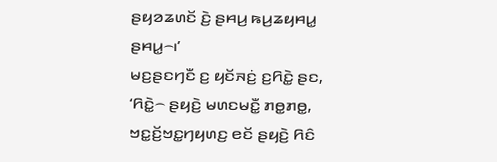ꤔꤟꤤꤘꤛꤢꤩ ꤢꤧ꤬ ꤔꤌꤣ꤬ ꤒꤣ꤬ꤘꤟꤌꤣ꤭ ꤔꤌꤣ꤭꤮꤯’
ꤗꤢ꤬ꤔꤢꤚꤢꤪ ꤢ꤬ ꤟꤢꤩꤏꤢꤦ꤬ ꤢ꤬ꤖꤢꤧ꤭ ꤔꤢ, ‘ꤖꤢꤧ꤭꤮ ꤔꤟꤢꤧ꤬ ꤗꤛꤢꤗꤢꤪ꤭ ꤊꤥ꤭ꤊꤥ꤭, ꤠꤢ꤭ꤢꤩ꤬ꤠꤢ꤭ꤚꤟꤛꤢ꤬ ꤕꤢꤩ ꤔꤟꤢꤧ꤬ ꤖꤢꤨ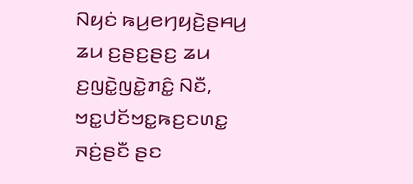ꤡꤟꤢꤦ ꤒꤣ꤬ꤕꤚꤟꤢꤧ꤬ꤔꤌꤣ꤬ ꤘꤣ ꤢ꤬ꤔꤢ꤬ꤔꤢ꤬ ꤘꤣ ꤢ꤬ꤜꤢꤧ꤭ꤜꤢꤧ꤭ꤊꤢꤨ꤭ ꤡꤢꤪ, ꤠꤢ꤭ꤓꤢꤩꤠꤢ꤭ꤒꤢ꤬ꤢꤛꤢ꤭ ꤏꤢꤦ꤬ꤔꤢꤪ ꤔꤢ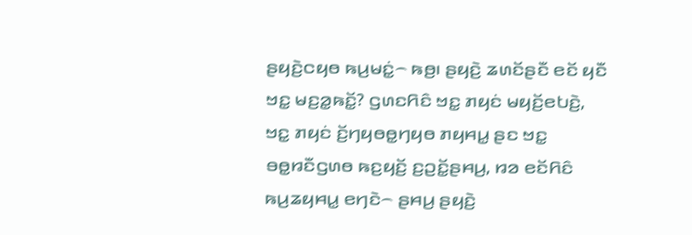ꤔꤟꤢꤧ꤬ꤍꤟꤥ ꤒꤣ꤬ꤗꤢꤦ꤭꤮ ꤒꤥ꤬꤯ ꤔꤟꤢꤧ꤬ ꤘꤛꤢꤩꤔꤢꤪ ꤕꤢꤩ ꤟꤢꤪ ꤠꤢ꤭ ꤗꤢ꤬ꤤ꤭ꤒꤢꤩ꤭? ꤞꤛꤢꤖꤢꤨ ꤠꤢ꤭ ꤊꤟꤢꤦ ꤗꤟꤢꤩ꤬ꤕꤝꤢꤧ꤬, ꤠꤢ꤭ ꤊꤟꤢꤦ ꤢꤩ꤬ꤚꤟꤥꤥ꤭ꤚꤟꤥ ꤊꤟꤌꤣ꤭ ꤔꤢ ꤠꤢ꤭ ꤋꤥ꤭ꤙꤢꤪꤞꤛꤥ ꤒꤢ꤬ꤟꤢꤩ꤬ ꤢ꤬ꤑꤢꤩ꤭ꤔꤌꤣ꤬, ꤙꤤ ꤕꤢꤩꤖꤢꤨ ꤒꤣ꤬ꤘꤟꤌꤣ꤭ ꤕꤚꤢꤧ꤮ ꤔꤌꤣ꤬ ꤔꤟꤢꤧ꤬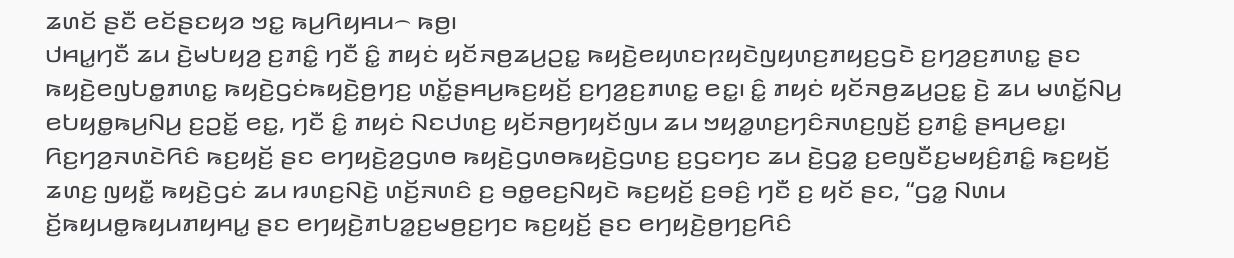ꤘꤛꤢꤩ ꤔꤢꤪ ꤕꤢꤩꤔꤢꤟꤤ ꤠꤢ꤭ ꤒꤣ꤬ꤖꤟꤌꤣ꤮ ꤒꤥ꤬꤯
ꤓꤌꤣ꤭ꤚꤢꤪ ꤘꤣ ꤢꤧ꤬ꤗꤝꤟꤤ꤬ ꤢ꤬ꤊꤢꤨ꤭ ꤚꤢꤪ ꤢꤨ꤭ ꤊꤟꤢꤦ ꤟꤢꤩꤏꤥ꤬ꤘꤣ꤬ꤑꤢ꤭ ꤒꤟꤢꤧ꤬ꤕꤟꤛꤢꤐꤟꤢꤧꤜꤟꤛꤢ꤬ꤊꤟꤢ꤬ꤞꤢꤧ ꤢ꤬ꤚꤤ꤬ꤢ꤬ꤊꤛꤢ꤭ ꤔꤢ ꤒꤟꤢꤧ꤬ꤕꤜꤝꤥ꤭ꤊꤛꤢ꤭ ꤒꤟꤢꤧ꤬ꤞꤢꤦꤒꤟꤢꤧ꤬ꤥ꤬ꤚꤢ꤬ ꤛꤢꤩ꤭ꤔꤌꤣ꤬ꤒꤢ꤬ꤟꤢꤩ꤬ ꤢ꤬ꤚꤤ꤬ꤢ꤬ꤊꤛꤢ꤭ ꤕꤢ꤭꤯ ꤢꤨ꤭ ꤊꤟꤢꤦ ꤟꤢꤩꤏꤥ꤬ꤘꤣ꤬ꤑꤢ꤭ ꤢꤧ꤬ ꤘꤣ ꤗꤛꤢꤩ꤭ꤡꤣ꤬ ꤕꤝꤟꤥ꤭ꤒꤣ꤬ꤡꤣ꤬ ꤢ꤬ꤑꤢꤩ꤭ ꤕꤢ꤭, ꤚꤢꤪ ꤢꤨ꤭ ꤊꤟꤢꤦ ꤡꤢꤓꤛꤢ꤬ ꤟꤢꤩꤏꤥ꤬ꤚꤟꤢꤩꤜꤣ ꤘꤣ ꤠꤟꤤ꤭ꤛꤢ꤬ꤚꤢꤨꤏꤛꤢ꤬ꤜꤢꤩ꤬ ꤢ꤬ꤊꤢꤨ꤭ ꤔꤌꤣ꤬ꤕꤢ꤭꤯
ꤖꤢ꤬ꤚꤤ꤬ꤏꤛꤢꤧꤖꤢꤨ ꤒꤢ꤬ꤟꤢꤩ꤬ ꤔꤢ ꤕꤚꤟꤢꤧ꤬ꤤ꤬ꤞꤛꤥ ꤒꤟꤢꤧ꤬ꤞꤛꤥꤒꤟꤢꤧ꤬ꤞꤛꤢ꤬ ꤢ꤬ꤞꤢꤚꤢ ꤘꤣ ꤢꤧ꤬ꤞꤤ꤭ ꤢ꤬ꤕꤜꤢꤪꤢ꤬ꤗꤟꤢꤨ꤬ꤊꤢꤨ꤭ ꤒꤢ꤬ꤟꤢꤩ꤬ ꤘꤛꤢ꤬ ꤜꤟꤢꤪ꤭ ꤒꤟꤢꤧ꤬ꤞꤢꤦ ꤘꤣ ꤙꤛꤢ꤬ꤡꤢꤧ꤬ ꤛꤢꤩ꤬ꤏꤛꤢꤨ ꤢ꤬ ꤋꤥ꤭ꤕꤢ꤬ꤡꤟꤢꤧ ꤒꤢ꤬ꤟꤢꤩ꤬ ꤢ꤬ꤋꤢꤨ꤬ ꤚꤢꤪ ꤢ꤬ ꤟꤢꤩ ꤔꤢ, “ꤞꤤ꤭ ꤡꤛꤣ ꤢꤩ꤬ꤒꤟꤣꤥ꤭ꤒꤟꤣꤊꤟꤌꤣ꤭ ꤔꤢ ꤕꤚꤟꤢꤧ꤬ꤊꤝꤤ꤭ꤢ꤬ꤗꤥ꤬ꤢ꤬ꤚꤢ ꤒꤢ꤬ꤟꤢꤩ꤬ ꤔꤢ ꤕꤚꤟꤢꤧ꤬ꤥ꤬ꤚꤢ꤬ꤖꤢꤨ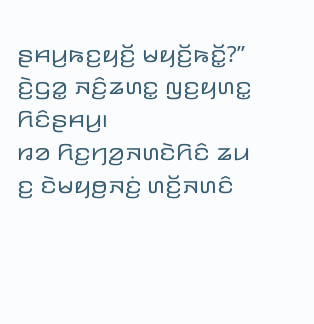ꤔꤌꤣ꤬ꤒꤢ꤬ꤟꤢꤩ꤬ ꤗꤟꤢꤩ꤬ꤒꤢꤩ꤭?” ꤢꤧ꤬ꤞꤤ꤭ ꤏꤢꤨ꤬ꤘꤛꤢ꤭ ꤜꤢ꤬ꤟꤛꤢ꤭ ꤖꤢꤨꤔꤌꤣ꤬꤯
ꤙꤤ ꤖꤢ꤬ꤚꤤ꤬ꤏꤛꤢꤧꤖꤢꤨ ꤘꤣ ꤢ꤬ ꤢꤧꤗꤟꤥ꤬ꤏꤢꤦ꤬ ꤛꤢꤩ꤬ꤏꤛꤢꤨ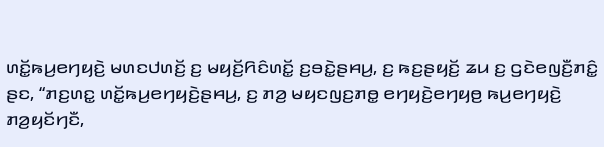ꤛꤢꤩ꤭ꤒꤣ꤬ꤕꤚꤟꤢꤧ꤬ ꤗꤛꤢꤓꤛꤢꤩ꤬ ꤢ꤬ ꤗꤟꤢꤩ꤬ꤖꤢꤨꤛꤢꤩ꤭ ꤢ꤬ꤋꤢꤧ꤭ꤔꤌꤣ꤬, ꤢ꤬ ꤒꤢ꤬ꤔꤟꤢꤩ꤬ ꤘꤣ ꤢ꤬ ꤞꤢꤧꤕꤜꤢꤪ꤬ꤊꤢꤨ꤭ ꤔꤢ, “ꤊꤢ꤬ꤛꤢ꤭ ꤛꤢꤩ꤭ꤒꤣ꤬ꤕꤚꤟꤢꤧ꤬ꤔꤌꤣ꤬, ꤢ꤬ ꤊꤤ꤬ ꤗꤟꤢꤜꤢ꤬ꤊꤥ꤭ ꤕꤚꤟꤢꤧ꤬ꤕꤚꤟꤥ꤬ ꤒꤣ꤬ꤕꤚꤟꤢꤧ꤬ ꤊꤤ꤬ꤟꤢꤩꤚꤢꤪ,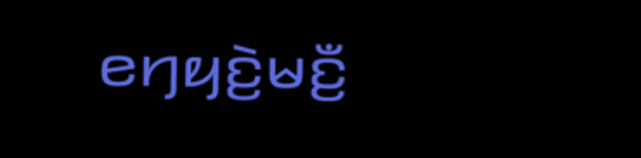ꤕꤚꤟꤢꤧ꤬ꤗꤢꤪ꤬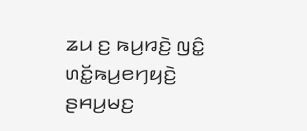ꤘꤣ ꤢ꤬ ꤒꤣ꤬ꤙꤢꤧ꤬ ꤜꤢꤨ꤭ ꤛꤢꤩ꤭ꤒꤣ꤬ꤕꤚꤟꤢꤧ꤬ ꤔꤌꤣ꤬ꤗꤢ꤬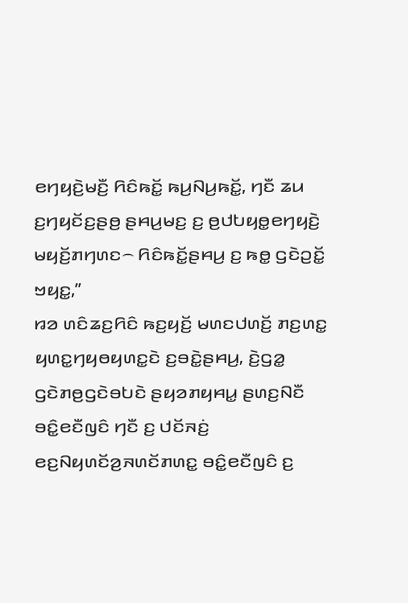ꤕꤚꤟꤢꤧ꤬ꤗꤢꤪ꤬ ꤖꤢꤨꤒꤢꤩ꤭ ꤒꤣ꤬ꤡꤣ꤬ꤒꤢꤩ꤭, ꤚꤢꤪ ꤘꤣ ꤢ꤬ꤚꤟꤢꤩꤢ꤬ꤔꤥ꤬ ꤔꤌꤣ꤬ꤗꤢ꤬ ꤢ꤬ ꤥ꤬ꤓꤝꤟꤥ꤭ꤕꤚꤟꤢꤧ꤬ ꤗꤟꤢꤩ꤬ꤊꤚꤛꤢ꤮ ꤖꤢꤨꤒꤢꤩ꤭ꤔꤌꤣ꤬ ꤢ꤬ ꤒꤥ꤭ ꤞꤢꤧꤑꤢꤩ꤭ ꤠꤟꤢ꤭,”
ꤙꤤ ꤛꤢꤨꤘꤢ꤬ꤖꤢꤨ ꤒꤢ꤬ꤟꤢꤩ꤬ ꤗꤛꤢꤓꤛꤢꤩ꤬ ꤊꤢ꤬ꤛꤢ꤭ ꤟꤛꤢ꤭ꤚꤟꤥꤟꤛꤢ꤭ꤢꤧ ꤢ꤬ꤋꤢꤧ꤭ꤔꤌꤣ꤬, ꤢꤧ꤬ꤞꤤ꤭ ꤞꤢꤧꤊꤥ꤬ꤞꤢꤧꤋꤝꤢꤧ ꤔꤟꤤꤊꤟꤌꤣ꤭ ꤔꤛꤢ꤬ꤡꤢꤪ ꤋꤢꤨ꤭ꤕꤢꤪꤜꤢꤨ ꤚꤢꤪ ꤢ꤬ ꤓꤢꤩꤏꤢꤦ꤬ ꤕꤢ꤬ꤡꤟꤛꤢꤩꤤ꤬ꤏꤛꤢꤩꤊꤛꤢ꤭ ꤋꤢꤨ꤭ꤕꤢꤪꤜꤢꤨ ꤢ꤬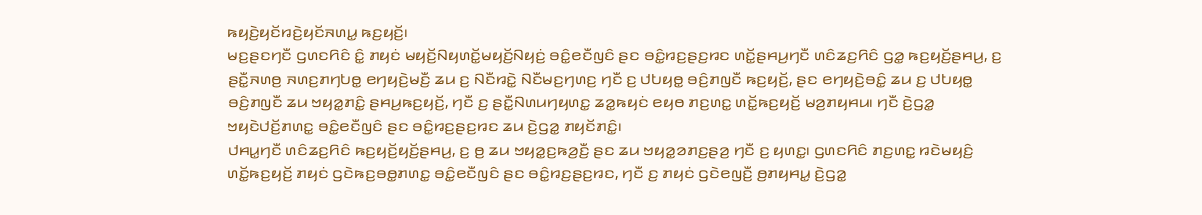ꤒꤟꤢꤧ꤬ꤟꤢꤩꤙꤢꤧ꤬ꤟꤢꤩꤏꤛꤣ꤭ ꤒꤢ꤬ꤟꤢꤩ꤬꤯
ꤗꤢ꤬ꤔꤢꤚꤢꤪ ꤞꤛꤢꤖꤢꤨ ꤢꤨ꤭ ꤊꤟꤢꤦ ꤗꤟꤢꤩ꤬ꤡꤟꤛꤢꤩ꤭ꤗꤟꤢꤩ꤬ꤡꤟꤢꤦ꤬ ꤋꤢꤨ꤭ꤕꤢꤪꤜꤢꤨ ꤔꤢ ꤋꤢꤨ꤭ꤙꤢ꤬ꤔꤢ꤬ꤙꤢ ꤛꤢꤩ꤭ꤔꤌꤣ꤬ꤚꤢꤪ ꤛꤢꤨꤘꤢ꤬ꤖꤢꤨ ꤞꤤ꤭ ꤒꤢ꤬ꤟꤢꤩ꤬ꤔꤌꤣ꤬, ꤢ꤬ ꤔꤢꤪ꤭ꤏꤛꤥ꤬ ꤏꤛꤢ꤬ꤊꤚꤝꤥ꤭ ꤕꤚꤟꤢꤧ꤬ꤗꤢꤪ꤬ ꤘꤣ ꤢ꤬ ꤡꤢꤪꤙꤢꤧ꤭ ꤡꤢꤪꤗꤢ꤬ꤚꤛꤢ꤬ ꤚꤢꤪ ꤢ꤬ ꤓꤝꤟꤥ꤭ ꤋꤢꤨ꤬ꤊꤜꤢꤪ ꤒꤢ꤬ꤟꤢꤩ꤬, ꤔꤢ ꤕꤚꤟꤢꤧ꤬ꤋꤢꤨ꤭ ꤘꤣ ꤢ꤬ ꤓꤝꤟꤥ꤭ ꤋꤢꤨ꤬ꤊꤜꤢꤪ ꤘꤣ ꤠꤟꤤ꤭ꤊꤢꤨ꤭ ꤔꤌꤣ꤬ꤒꤢ꤬ꤟꤢꤩ꤬, ꤚꤢꤪ ꤢ꤬ ꤔꤢꤪ꤭ꤡꤛꤣꤚꤟꤛꤢ꤭ ꤘꤤ꤭ꤒꤟꤢꤦ ꤕꤟꤥ ꤊꤢ꤬ꤛꤢ꤭ ꤛꤢꤩ꤭ꤒꤢ꤬ꤟꤢꤩ꤬ ꤗꤤ꤬ꤊꤟꤌꤣ꤯ ꤚꤢꤪ ꤢꤧ꤬ꤞꤤ꤭ ꤠꤟꤢꤧꤓꤢꤩ꤬ꤊꤛꤢ꤭ ꤋꤢꤨ꤭ꤕꤢꤪꤜꤢꤨ ꤔꤢ ꤋꤢꤨ꤭ꤙꤢ꤬ꤔꤢ꤬ꤙꤢ ꤘꤣ ꤢꤧ꤬ꤞꤤ꤭ ꤊꤟꤢꤩꤊꤢꤨ꤭꤯
ꤓꤌꤣ꤭ꤚꤢꤪ ꤛꤢꤨꤘꤢ꤬ꤖꤢꤨ ꤒꤢ꤬ꤟꤢꤩ꤬ꤟꤢꤩ꤬ꤔꤌꤣ꤬, ꤢ꤬ ꤥ꤬ ꤘꤣ ꤠꤟꤤ꤭ꤢ꤬ꤒꤤ꤬ꤢꤪ꤬ ꤔꤢ ꤘꤣ ꤠꤟꤤ꤭ꤤꤊꤢ꤬ꤔꤤ꤬ ꤚꤢꤪ ꤢ꤬ ꤟꤛꤢ꤭꤯ ꤞꤛꤢꤖꤢꤨ ꤊꤢ꤬ꤛꤢ꤭ ꤙꤢꤧꤗꤟꤢꤨ꤬ ꤛꤢꤩ꤭ꤒꤢ꤬ꤟꤢꤩ꤬ ꤊꤟꤢꤦ ꤞꤢꤧꤒꤢ꤬ꤋꤥ꤭ꤊꤛꤢ꤭ ꤋꤢꤨ꤭ꤕꤢꤪꤜꤢꤨ ꤔꤢ ꤋꤢꤨ꤭ꤙꤢ꤬ꤔꤢ꤬ꤙꤢ, ꤚꤢꤪ ꤢ꤬ ꤊꤟꤢꤦ ꤞꤢꤧꤕꤜꤢꤪ꤬ ꤥ꤬ꤊꤟꤌꤣ꤭ ꤢꤧ꤬ꤞꤤ꤭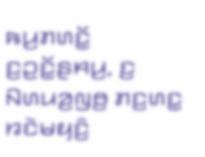ꤒꤣ꤬ꤊꤛꤢꤩ꤭ ꤢ꤬ꤑꤢꤩ꤭ꤔꤌꤣ꤬, ꤢ꤬ ꤡꤛꤣꤤ꤬ꤜꤥ꤬ ꤊꤢ꤬ꤛꤢ꤭ ꤙꤢꤧꤗꤟꤢꤨ꤬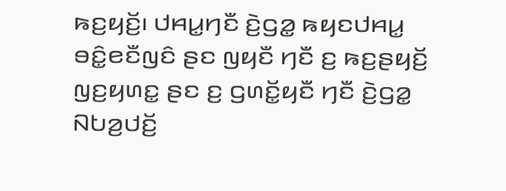ꤒꤢ꤬ꤟꤢꤩ꤬꤯ ꤓꤌꤣ꤭ꤚꤢꤪ ꤢꤧ꤬ꤞꤤ꤭ ꤒꤟꤢꤓꤌꤣ꤭ ꤋꤢꤨ꤭ꤕꤢꤪꤜꤢꤨ ꤔꤢ ꤜꤟꤢꤪ ꤚꤢꤪ ꤢ꤬ ꤒꤢ꤬ꤔꤟꤢꤩ꤬ ꤜꤢ꤬ꤟꤛꤢ꤭ ꤔꤢ ꤢ꤬ ꤞꤛꤢꤩ꤭ꤟꤢꤪ ꤚꤢꤪ ꤢꤧ꤬ꤞꤤ꤭ ꤡꤝꤤ꤬ꤓꤢꤩ꤬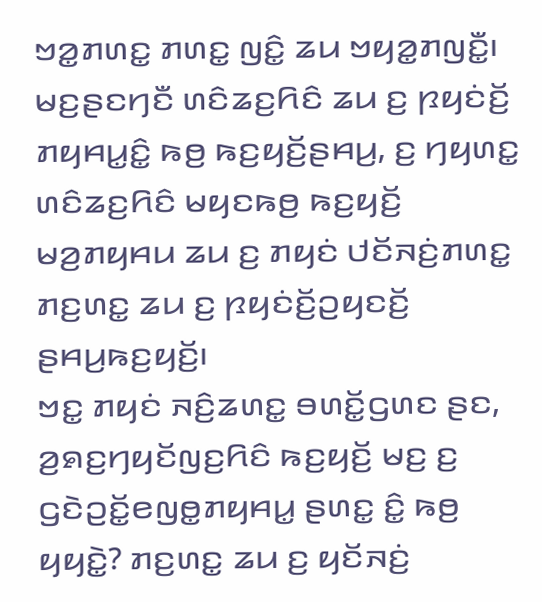ꤠꤤ꤭ꤊꤛꤢ꤭ ꤊꤛꤢ꤭ ꤜꤢꤨ꤭ ꤘꤣ ꤠꤟꤤ꤭ꤊꤜꤢꤪ꤭꤯
ꤗꤢ꤬ꤔꤢꤚꤢꤪ ꤛꤢꤨꤘꤢ꤬ꤖꤢꤨ ꤘꤣ ꤢ꤬ ꤐꤟꤢꤦꤢꤩ꤬ ꤊꤟꤌꤣ꤭ꤢꤨ꤭ ꤒꤥ꤬ ꤒꤢ꤬ꤟꤢꤩ꤬ꤔꤌꤣ꤬, ꤢ꤬ ꤚꤟꤛꤢ꤭ ꤛꤢꤨꤘꤢ꤬ꤖꤢꤨ ꤗꤟꤢꤒꤥ꤬ ꤒꤢ꤬ꤟꤢꤩ꤬ ꤗꤤ꤬ꤊꤟꤌꤣ ꤘꤣ ꤢ꤬ ꤊꤟꤢꤦ ꤓꤢꤩꤏꤢꤦ꤬ꤊꤛꤢ꤭ ꤊꤢ꤬ꤛꤢ꤭ ꤘꤣ ꤢ꤬ ꤐꤟꤢꤦꤢꤩ꤬ꤑꤟꤢꤢꤩ꤬ ꤔꤌꤣ꤬ꤒꤢ꤬ꤟꤢꤩ꤬꤯
ꤠꤢ꤭ ꤊꤟꤢꤦ ꤏꤢꤨ꤬ꤘꤛꤢ꤭ ꤋꤛꤢꤩ꤭ꤞꤛꤢ ꤔꤢ, ꤤ꤬ꤎꤢ꤬ꤚꤟꤢꤩꤜꤢ꤬ꤖꤢꤨ ꤒꤢ꤬ꤟꤢꤩ꤬ ꤗꤢ꤬ ꤢ꤬ ꤞꤢꤧꤑꤢꤩ꤭ꤕꤜꤥ꤭ꤊꤟꤌꤣ꤭ ꤔꤛꤢ꤭ ꤢꤨ꤭ ꤒꤥ꤬ ꤟꤟꤢꤧ꤭? ꤊꤢ꤬ꤛꤢ꤭ ꤘꤣ ꤢ꤬ ꤟꤢꤩꤏꤢꤦ꤬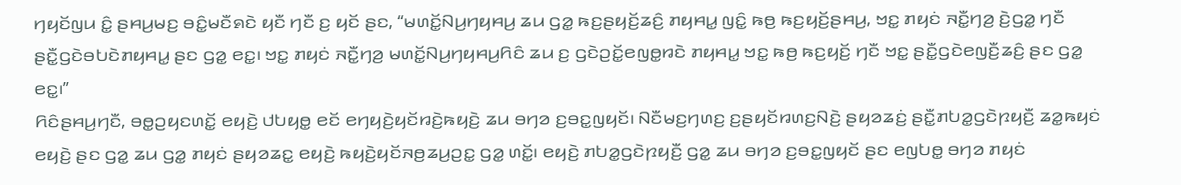ꤚꤟꤢꤩꤜꤣ ꤢꤨ꤭ ꤔꤌꤣ꤬ꤗꤢ꤬ ꤋꤢꤨ꤭ꤗꤢꤪꤎꤢꤧ ꤟꤢꤪ ꤚꤢꤪ ꤢ꤬ ꤟꤢꤩ ꤔꤢ, “ꤗꤛꤢꤩ꤭ꤡꤣ꤬ꤚꤟꤌꤣ꤬ ꤘꤣ ꤞꤤ꤭ ꤒꤢ꤬ꤔꤟꤢꤩ꤬ꤘꤢꤨ꤬ ꤊꤟꤌꤣ꤭ ꤜꤢꤨ꤭ ꤒꤥ꤬ ꤒꤢ꤬ꤟꤢꤩ꤬ꤔꤌꤣ꤬, ꤠꤢ꤭ ꤊꤟꤢꤦ ꤏꤢꤪ꤭ꤚꤤ꤬ ꤢꤧ꤬ꤞꤤ꤭ ꤚꤢꤪ ꤔꤢꤪ꤭ꤞꤢꤧꤋꤝꤢꤧꤊꤟꤌꤣ꤭ ꤔꤢ ꤞꤤ꤭ ꤕꤢ꤭꤯ ꤠꤢ꤭ ꤊꤟꤢꤦ ꤏꤢꤪ꤭ꤚꤤ꤬ ꤗꤛꤢꤩ꤭ꤡꤣ꤬ꤚꤟꤌꤣ꤬ꤖꤢꤨ ꤘꤣ ꤢ꤬ ꤞꤢꤧꤑꤢꤩ꤭ꤕꤜꤥ꤭ꤙꤢꤧ ꤊꤟꤌꤣ꤭ ꤠꤢ꤭ ꤒꤥ꤬ ꤒꤢ꤬ꤟꤢꤩ꤬ ꤚꤢꤪ ꤠꤢ꤭ ꤔꤢꤪ꤭ꤞꤢꤧꤕꤜꤢꤪ꤬ꤘꤢꤨ꤬ ꤔꤢ ꤞꤤ꤭ ꤕꤢ꤭꤯”
ꤖꤢꤨꤔꤌꤣ꤬ꤚꤢꤪ, ꤋꤥ꤭ꤑꤟꤢꤛꤢꤩ꤭ ꤕꤟꤢꤧ꤬ ꤓꤝꤟꤥ꤭ ꤕꤢꤩ ꤕꤚꤟꤢꤧ꤬ꤟꤢꤩꤙꤢꤧ꤬ꤒꤟꤢꤧ꤬ ꤘꤣ ꤋꤚꤤ ꤢ꤬ꤋꤢ꤭ꤜꤟꤢꤩ꤯ ꤡꤢꤪꤗꤢ꤬ꤚꤛꤢ꤬ ꤢ꤬ꤔꤟꤢꤩꤙꤛꤢ꤬ꤡꤢꤧ꤬ ꤔꤟꤤꤘꤢꤦ꤬ ꤔꤢꤪ꤭ꤊꤝꤤ꤭ꤞꤢꤧꤐꤟꤢꤪ꤬ ꤘꤤ꤭ꤒꤟꤢꤦ ꤕꤟꤢꤧ꤬ ꤔꤢ ꤞꤤ꤭ ꤘꤣ ꤞꤤ꤭ ꤊꤟꤢꤦ ꤔꤟꤤꤘꤢ꤭ ꤕꤟꤢꤧ꤬ ꤒꤟꤢꤧ꤬ꤟꤢꤩꤏꤥ꤬ꤘꤣ꤬ꤑꤢ꤭ ꤞꤤ꤭ ꤛꤢꤩ꤭꤯ ꤕꤟꤢꤧ꤬ ꤊꤝꤤ꤭ꤞꤢꤧꤐꤟꤢꤪ꤬ ꤞꤤ꤭ ꤘꤣ ꤋꤚꤤ ꤢ꤬ꤋꤢ꤭ꤜꤟꤢꤩ ꤔꤢ ꤕꤜꤝꤥ꤭ ꤋꤚꤤ ꤊꤟꤢꤦ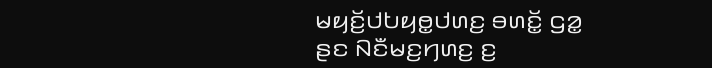ꤗꤟꤢꤩ꤬ꤓꤝꤟꤥ꤭ꤓꤛꤢ꤬ ꤋꤛꤢꤩ꤭ ꤞꤤ꤭ ꤔꤢ ꤡꤢꤪꤗꤢ꤬ꤚꤛꤢ꤬ ꤢ꤬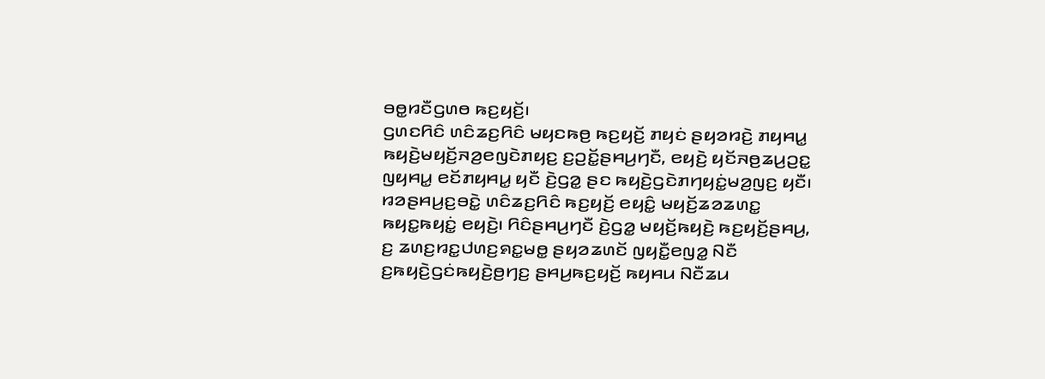ꤋꤥ꤭ꤙꤢꤪꤞꤛꤥ ꤒꤢ꤬ꤟꤢꤩ꤬꤯
ꤞꤛꤢꤖꤢꤨ ꤛꤢꤨꤘꤢ꤬ꤖꤢꤨ ꤗꤟꤢꤒꤥ꤬ ꤒꤢ꤬ꤟꤢꤩ꤬ ꤊꤟꤢꤦ ꤔꤟꤤꤙꤢꤧ꤬ ꤊꤟꤌꤣ꤭ ꤒꤟꤢꤧ꤬ꤗꤟꤢꤩ꤬ꤏꤤ꤬ꤕꤜꤢꤧꤊꤟꤢ꤬ ꤢ꤬ꤑꤢꤩ꤭ꤔꤌꤣ꤬ꤚꤢꤪ, ꤕꤟꤢꤧ꤬ ꤟꤢꤩꤏꤥ꤬ꤘꤣ꤬ꤑꤢ꤭ ꤜꤟꤌꤣ꤭ ꤕꤢꤩꤊꤟꤌꤣ꤭ ꤟꤢꤪ ꤢꤧ꤬ꤞꤤ꤭ ꤔꤢ ꤒꤟꤢꤧ꤬ꤞꤢꤧꤊꤚꤟꤢꤦ꤭ꤗꤤ꤬ꤜꤢ꤬ ꤟꤢꤪ꤯ ꤙꤤꤔꤌꤣ꤬ꤢ꤬ꤋꤢꤧ꤭ ꤛꤢꤨꤘꤢ꤬ꤖꤢꤨ ꤒꤢ꤬ꤟꤢꤩ꤬ ꤕꤟꤢꤨ꤭ ꤗꤟꤢꤩ꤬ꤘꤤꤘꤛꤢ꤭ ꤒꤟꤢ꤭ꤒꤟꤢꤦ꤭ ꤕꤟꤢꤧ꤬꤯ ꤖꤢꤨꤔꤌꤣ꤬ꤚꤢꤪ ꤢꤧ꤬ꤞꤤ꤭ ꤗꤟꤢꤩ꤬ꤒꤟꤢꤧ꤬ ꤒꤢ꤬ꤟꤢꤩ꤬ꤔꤌꤣ꤬, ꤢ꤬ ꤘꤛꤢ꤬ꤙꤢ꤭ꤓꤛꤢ꤬ꤎꤢ꤭ꤗꤥ꤭ ꤔꤟꤤꤘꤛꤢꤩ ꤜꤟꤢꤪ꤭ꤕꤜꤤ꤭ ꤡꤢꤪ ꤢ꤬ꤒꤟꤢꤧ꤬ꤞꤢꤦꤒꤟꤢꤧ꤬ꤥ꤬ꤚꤢ꤬ ꤔꤌꤣ꤬ꤒꤢ꤬ꤟꤢꤩ꤬ ꤒꤟꤌꤣ ꤡꤢꤪꤘꤣ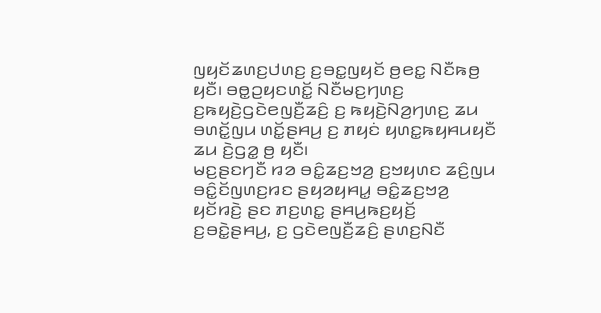ꤜꤟꤢꤩꤘꤛꤢ꤬ꤓꤛꤢ꤬ ꤢ꤬ꤋꤢ꤭ꤜꤟꤢꤩ ꤥ꤬ꤕꤢ꤭ ꤡꤢꤪꤒꤥ꤬ ꤟꤢꤪ꤯ ꤋꤥ꤭ꤑꤟꤢꤛꤢꤩ꤭ ꤡꤢꤪꤗꤢ꤬ꤚꤛꤢ꤬ ꤢ꤬ꤒꤟꤢꤧ꤬ꤞꤢꤧꤕꤜꤢꤪ꤬ꤘꤢꤨ꤬ ꤢ꤬ ꤒꤟꤢꤧ꤬ꤡꤤ꤬ꤚꤛꤢ꤬ ꤘꤣ ꤋꤛꤢꤩ꤭ꤜꤣ ꤛꤢꤩ꤭ꤔꤌꤣ꤬ ꤢ꤬ ꤊꤟꤢꤦ ꤟꤛꤢ꤭ꤒꤟꤌꤣꤟꤢꤪ ꤘꤣ ꤢꤧ꤬ꤞꤤ꤭ ꤥ꤬ ꤟꤢꤪ꤯
ꤗꤢ꤬ꤔꤢꤚꤢꤪ ꤙꤤ ꤋꤢꤨ꤭ꤘꤢ꤬ꤠꤤ꤬ ꤢ꤬ꤠꤟꤛꤢ ꤘꤢꤨ꤬ꤜꤣ ꤋꤢꤨ꤭ꤢꤩꤜꤛꤢ꤬ꤙꤢ ꤔꤟꤤꤟꤌꤣ꤭ ꤋꤢꤨ꤭ꤘꤢ꤬ꤠꤤ꤬ ꤟꤢꤩꤙꤢꤧ꤬ ꤔꤢ ꤊꤢ꤬ꤛꤢ꤭ ꤔꤌꤣ꤬ꤒꤢ꤬ꤟꤢꤩ꤬ ꤢ꤬ꤋꤢꤧ꤭ꤔꤌꤣ꤬, ꤢ꤬ ꤞꤢꤧꤕꤜꤢꤪ꤬ꤘꤢꤨ꤬ ꤔꤛꤢ꤬ꤡꤢꤪ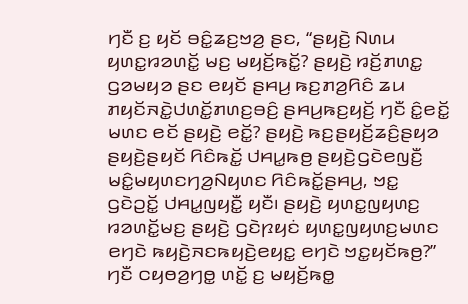ꤚꤢꤪ ꤢ꤬ ꤟꤢꤩ ꤋꤢꤨ꤭ꤘꤢ꤬ꤠꤤ꤬ ꤔꤢ, “ꤔꤟꤢꤧ꤬ ꤡꤛꤣ ꤟꤛꤢ꤭ꤙꤤꤛꤢꤩ꤭ ꤗꤢ꤬ ꤗꤟꤢꤩ꤬ꤒꤢꤩ꤭? ꤔꤟꤢꤧ꤬ ꤙꤢꤩ꤬ꤊꤛꤢ꤭ ꤞꤤꤗꤟꤤ ꤔꤢ ꤕꤟꤢꤩ ꤔꤌꤣ꤬ ꤒꤢ꤬ꤊꤤ꤬ꤖꤢꤨ ꤘꤣ ꤊꤟꤢꤩꤏꤢꤧ꤭ꤓꤛꤢꤩ꤭ꤊꤛꤢ꤬ꤋꤢꤨ꤬ ꤔꤌꤣ꤬ꤒꤢ꤬ꤟꤢꤩ꤬ ꤚꤢꤪ ꤢꤨ꤭ꤕꤢꤩ꤭ ꤗꤛꤢ ꤕꤢꤩ ꤔꤟꤢꤧ꤬ ꤕꤢꤩ꤭? ꤔꤟꤢꤧ꤬ ꤒꤢ꤬ꤔꤟꤢꤩ꤬ꤘꤢꤨ꤬ꤔꤟꤤ ꤔꤟꤢꤧ꤬ꤔꤟꤢꤩ ꤖꤢꤨꤒꤢꤩ꤭ ꤓꤌꤣ꤭ꤒꤥ꤬ ꤔꤟꤢꤧ꤬ꤞꤢꤧꤕꤜꤢꤪ꤬ ꤗꤢꤨ꤭ꤗꤟꤛꤢꤚꤤ꤬ꤡꤟꤛꤢ ꤖꤢꤨꤒꤢꤩ꤭ꤔꤌꤣ꤬, ꤠꤢ꤭ ꤞꤢꤧꤑꤢꤩ꤭ ꤓꤌꤣ꤭ꤜꤟꤢꤪ꤭ ꤟꤢꤪ꤯ ꤔꤟꤢꤧ꤬ ꤟꤛꤢ꤭ꤜꤟꤛꤢ꤬ ꤙꤤꤛꤢꤩ꤭ꤗꤢ꤬ ꤔꤟꤢꤧ꤬ ꤞꤢꤧꤐꤟꤢꤦ ꤟꤛꤢ꤭ꤜꤟꤛꤢ꤬ꤗꤛꤢ ꤕꤚꤢꤧ ꤒꤟꤢꤧ꤬ꤏꤢꤒꤟꤢꤧ꤬ꤕꤟꤢ꤭ ꤕꤚꤢꤧ ꤠꤢ꤭ꤟꤢꤩꤒꤥ꤬?”
ꤚꤢꤪ ꤍꤟꤥꤤ꤬ꤚꤥ꤭ ꤛꤢꤩ꤭ ꤢ꤬ ꤗꤟꤢꤩ꤬ꤒꤥ꤭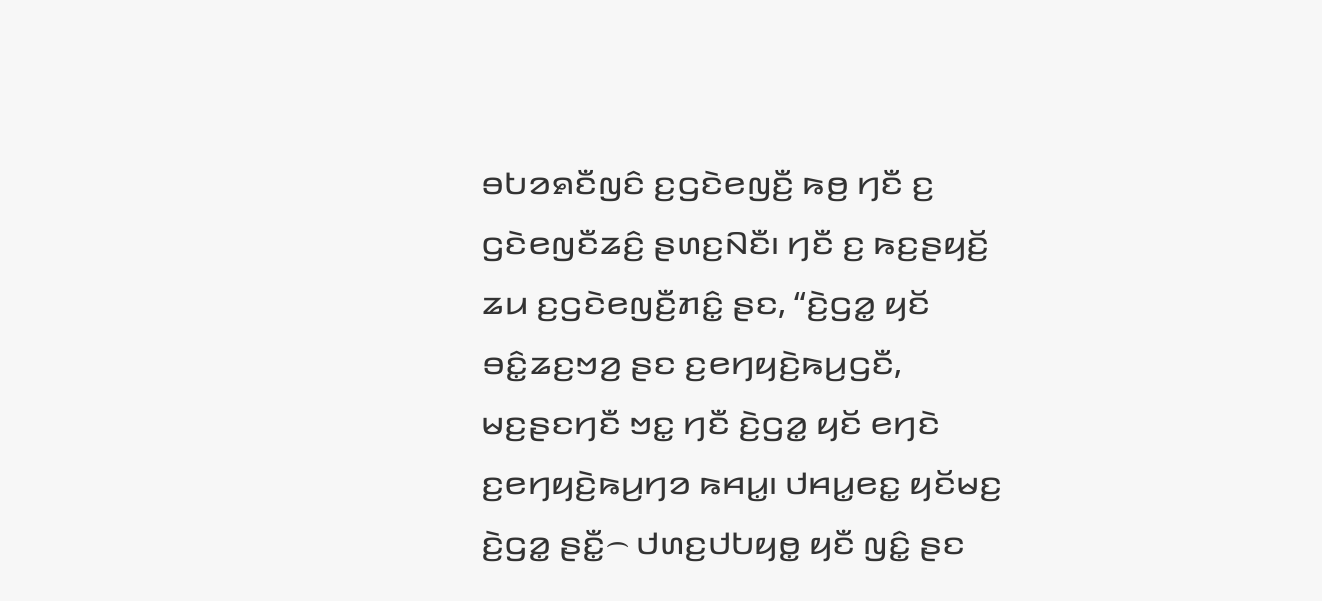ꤋꤝꤤꤎꤢꤪꤜꤢꤨ ꤢ꤬ꤞꤢꤧꤕꤜꤢꤪ꤬ ꤒꤥ꤬ ꤚꤢꤪ ꤢ꤬ ꤞꤢꤧꤕꤜꤢꤪꤘꤢꤨ꤬ ꤔꤛꤢ꤬ꤡꤢꤪ꤯ ꤚꤢꤪ ꤢ꤬ ꤒꤢ꤬ꤔꤟꤢꤩ꤬ ꤘꤣ ꤢ꤬ꤞꤢꤧꤕꤜꤢꤪ꤬ꤊꤢꤨ꤭ ꤔꤢ, “ꤢꤧ꤬ꤞꤤ꤭ ꤟꤢꤩ ꤋꤢꤨ꤭ꤘꤢ꤬ꤠꤤ꤬ ꤔꤢ ꤢ꤬ꤕꤚꤟꤢꤧ꤬ꤒꤣ꤬ꤞꤢꤪ, ꤗꤢ꤬ꤔꤢꤚꤢꤪ ꤠꤢ꤭ ꤚꤢꤪ ꤢꤧ꤬ꤞꤤ꤭ ꤟꤢꤩ ꤕꤚꤢꤧ ꤢ꤬ꤕꤚꤟꤢꤧ꤬ꤒꤣ꤬ꤚꤤ ꤒꤌꤣ꤭꤯ ꤓꤌꤣ꤭ꤕꤢ꤭ ꤟꤢꤩꤗꤢ꤬ ꤢꤧ꤬ꤞꤤ꤭ ꤔꤢꤪ꤭꤮ ꤓꤛꤢ꤬ꤓꤝꤟꤥ꤭ ꤟꤢꤪ ꤜꤢꤨ꤭ ꤔꤢ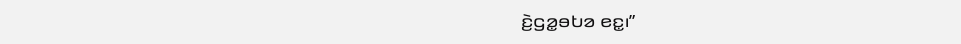ꤢꤧ꤬ꤞꤤ꤭ꤋꤝꤤ ꤕꤢ꤭꤯”